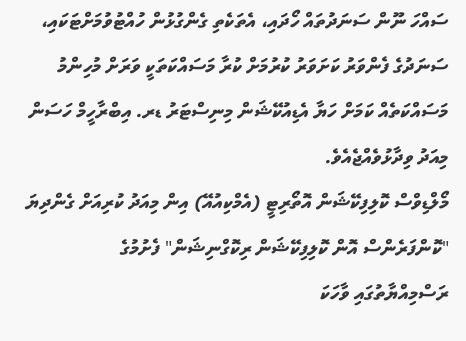ސައްހަ ނޫން ސަނަދުތައް ހޯދައި، އެތަކެތި ގެންގުޅުން ހުއްޓުވުމަށްޓަކައި، ސަނަދުގެ ފެންވަރު ކަށަވަރު ކުރުމަށް ކުރާ މަސައްކަތަކީ ވަރަށް މުހިންމު މަސައްކަތެއް ކަމަށް ހަޔާ އެޑިއުކޭޝަން މިނިސްޓަރު ޑރ. އިބްރާހީމް ހަސަން މިއަދު ވިދާޅުވެއްޖެއެވެ.
މޯލްޑިވްސް ކޮލިފިކޭޝަން އޮތޯރިޓީ (އެމްކިއުއޭ) އިން މިއަދު ކުރިއަށް ގެންދިޔަ "ކޮންފަރެންސް އޮން ކޮލިފިކޭޝަން ރިކޮގްނިޝަން" ފެށުމުގެ ރަސްމިއްޔާތުގައި ވާހަކަ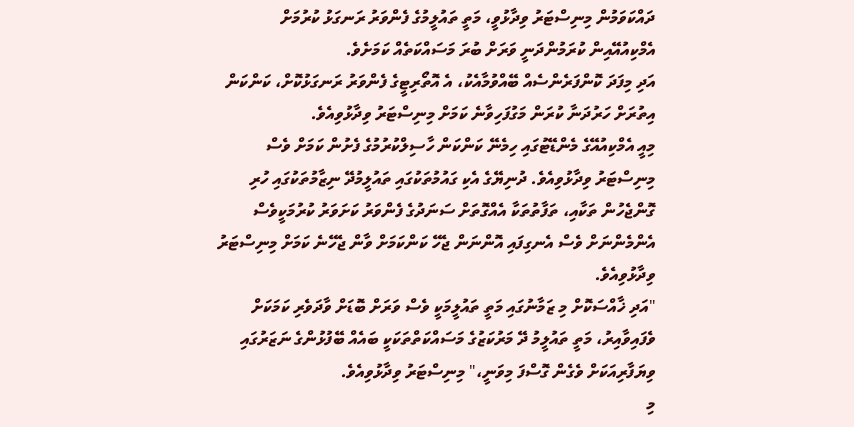ދައްކަވަމުން މިނިސްޓަރު ވިދާޅުވީ، މަތީ ތައުލީމުގެ ފެންވަރު ރަނގަޅު ކުރުމަށް އެމްކިއުއޭއިން ކުރަމުންދަނީ ވަރަށް ބުރަ މަސައްކަތެއް ކަމަށެވެ.
އަދި މިފަދަ ކޮންފަރެންސެއް ބޭއްވުމާއެކު، އެ އޮތޯރިޓީގެ ފެންވަރު ރަނގަޅުކޮށް، ކަންކަން އިތުރަށް ހަރުދަނާ ކުރަން މަގުފަހިވާނެ ކަމަށް މިނިސްޓަރު ވިދާޅުވިއެވެ.
މިއީ އެމްކިއުއޭގެ މެންޑޭޓުގައި ހިމެނޭ ކަންކަން ހާސިލްކުރުމުގެ ފެށުން ކަމަށް ވެސް މިނިސްޓަރު ވިދާޅުވިއެވެ. ދުނިޔޭގެ އެކި ގައުމުތަކުގައި ތައުލީމުދޭ ނިޒާމުތަކުގައި ހުރި ގޮންޖެހުން ތަކާއި، ތަފާތުތަކާ އެއްގޮތަށް ސަނަދުގެ ފެންވަރު ކަށަވަރު ކުރުމަކީވެސް އެންމެންނަށް ވެސް އެނގިފައި އޮންނަން ޖެހޭ ކަންކަމަށް ވާން ޖެހޭނެ ކަމަށް މިނިސްޓަރު ވިދާޅުވިއެވެ.
"އަދި ޚާއްސަކޮށް މި ޒަމާނުގައި މަތީ ތައުލީމަކީ ވެސް ވަރަށް ބޮޑަށް ވާދަވެރި ކަމަކަށް ވެފައިވާއިރު، މަތީ ތައުލީމު ދޭ މަރުކަޒުގެ މަސައްކަތްތަކަކީ ބައެއް ބޭފުޅުންގެ ނަޒަރުގައި ވިޔަފާރިއަކަށް ވެގެން ގޮސްފަ މިވަނީ،" މިނިސްޓަރު ވިދާޅުވިއެވެ.
މި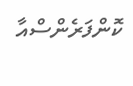ކޮންފަރެންސްއާ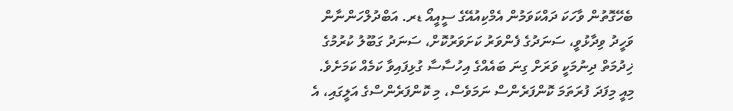ބެހޭގޮތުން ވާހަކަ ދައްކަވަމުން އެމްކިއުއޭގެ ސީއީއޯ ޑރ. އަބްދުލްހަންނާން ވަހީދު ވިދާޅުވީ، ސަނަދުގެ ފެންވަރު ކަށަވަރުކޮށް، ސަނަދު ގަބޫލު ކުރުމުގެ ޚިދުމަތް ދިނުމަކީ ވަރަށް ގިނަ ބައެއްގެ އިހުސާސާ ގުޅިފައިވާ ކަމެއް ކަމަށެވެ.
މިއީ މިފަދަ ފުރަތަމަ ކޮންފަރެންސް ނަމަވެސް، މި ކޮންފަރެންސްގެ އަލީގައި، އެ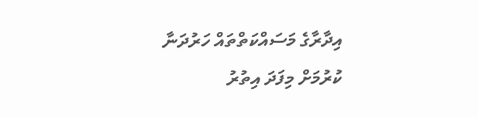އިދާރާގެ މަސައްކަތްތައް ހަރުދަނާ ކުރުމަށް މިފަދަ އިތުރު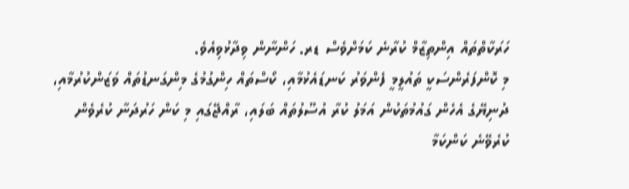ހަރަކާތްތައް އިންތިޒާމް ކުރާނެ ކަމަށްވެސް ޑރ. ހަންނާން ވިދާޅުވިއެވެ.
މި ކޮންފަރެންސަކީ ތައުލީމީ ފެންވަރު ކަނޑައެޅުމާއި، ކޯސްތައް ހިންގުމުގެ މިންގަނޑުތައް ވަޒަންކުރުމާއި، ދުނިޔޭގެ އެހެން ގައުމުތަކުން އަމަލު ކުރާ އުސޫލުތައް ބަލައި، ރާއްޖޭގައި މި ކަން ހަރުދަނާ ކުރެވެން ކުރެވޭނެ ކަންކަމާ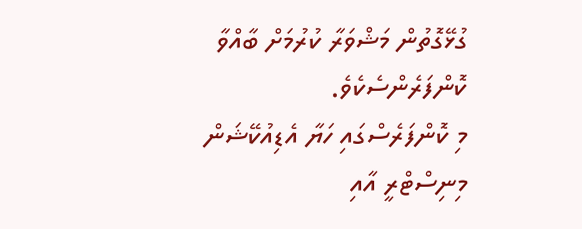ގުޅޭގޮތުން މަޝްވަރާ ކުރުމަށް ބާއްވާ ކޮންފަރެންސެކެވެ.
މި ކޮންފަރެސްގައި ހަޔާ އެޑިއުކޭޝަން މިނިސްޓްރީ އާއި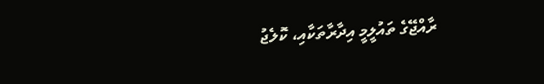ރާއްޖޭގެ ތައުލީމީ އިދާރާތަކާއި، ކޮލެޖު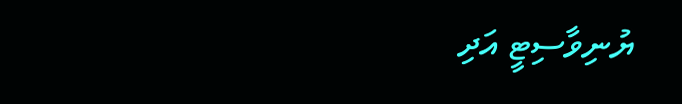ޔުނިވާސިޓީ އަދި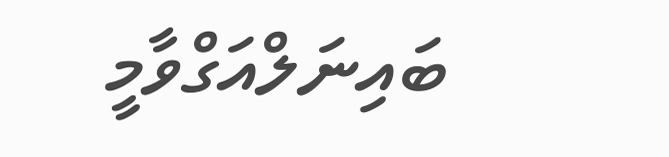ބައިނަލްއަގްވާމީ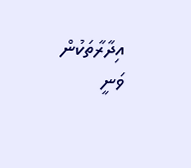އިދާރާތަކުން ވަނީ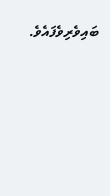ބައިވެރިވެފައެވެ.